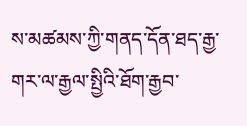ས་མཚམས་ཀྱི་གནད་དོན་ཐད་རྒྱ་གར་ལ་རྒྱལ་སྤྱིའི་ཐོག་རྒྱབ་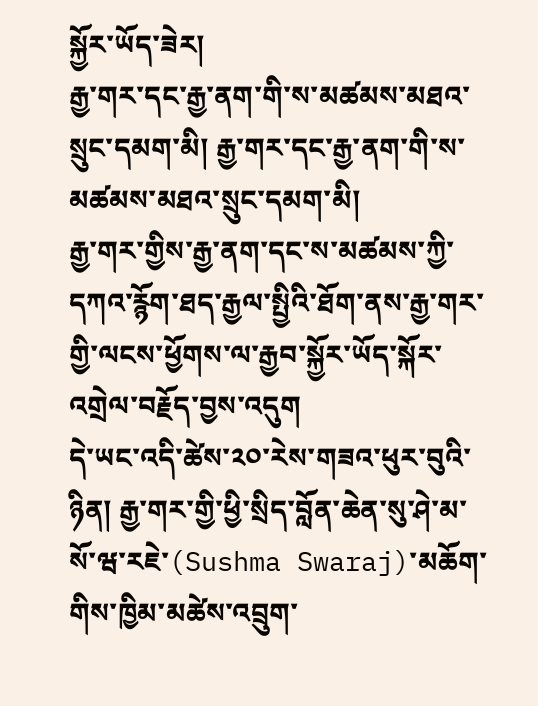སྐྱོར་ཡོད་ཟེར།
རྒྱ་གར་དང་རྒྱ་ནག་གི་ས་མཚམས་མཐའ་སྲུང་དམག་མི། རྒྱ་གར་དང་རྒྱ་ནག་གི་ས་མཚམས་མཐའ་སྲུང་དམག་མི།
རྒྱ་གར་གྱིས་རྒྱ་ནག་དང་ས་མཚམས་ཀྱི་དཀའ་རྙོག་ཐད་རྒྱལ་སྤྱིའི་ཐོག་ནས་རྒྱ་གར་གྱི་ལངས་ཕྱོགས་ལ་རྒྱབ་སྐྱོར་ཡོད་སྐོར་འགྲེལ་བརྗོད་བྱས་འདུག
དེ་ཡང་འདི་ཚེས་༢༠་རེས་གཟའ་ཕུར་བུའི་ཉིན། རྒྱ་གར་གྱི་ཕྱི་སྲིད་བློན་ཆེན་སུ་ཤེ་མ་སོ་ཝ་རཇེ་(Sushma Swaraj)་མཆོག་གིས་ཁྱིམ་མཚེས་འབྲུག་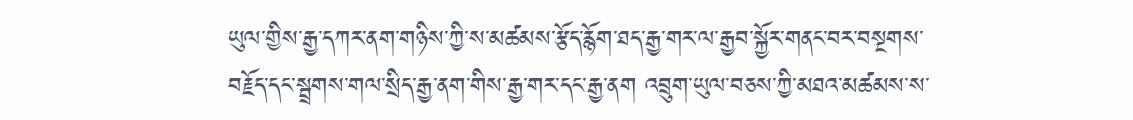ཡུལ་གྱིས་རྒྱ་དཀར་ནག་གཉིས་ཀྱི་ས་མཚམས་རྩོད་རྙོག་ཐད་རྒྱ་གར་ལ་རྒྱབ་སྐྱོར་གནང་བར་བསྔགས་བརྗོད་དང་སྦྲགས་གལ་སྲིད་རྒྱ་ནག་གིས་རྒྱ་གར་དང་རྒྱ་ནག འབྲུག་ཡུལ་བཅས་ཀྱི་མཐའ་མཚམས་ས་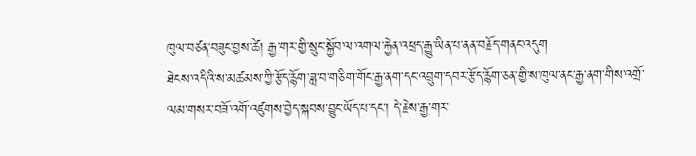ཁུལ་བཙན་བཟུང་བྱས་ཚེ། རྒྱ་གར་གྱི་སྲུང་སྐྱོབ་ལ་འགལ་རྐྱེན་འཕྲད་རྒྱུ་ཡིན་པ་ནན་བརྗོད་གནང་འདུག
ཐེངས་འདིའི་ས་མཚམས་ཀྱི་རྩོད་རྙོག་ཟླ་བ་གཅིག་གོང་རྒྱ་ནག་དང་འབྲུག་དབར་རྩོད་རྙོག་ཅན་གྱི་ས་ཁུལ་ནང་རྒྱ་ནག་གིས་འགྲོ་ལམ་གསར་བཟོ་འགོ་འཛུགས་བྱེད་སྐབས་བྱུང་ཡོད་པ་དང་། དེ་རྗེས་རྒྱ་གར་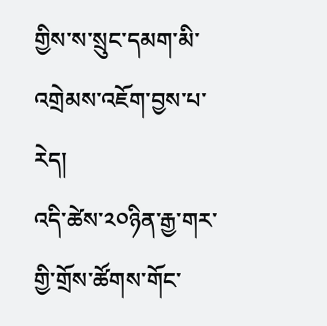གྱིས་ས་སྲུང་དམག་མི་འགྲེམས་འཇོག་བྱས་པ་རེད།
འདི་ཚེས་༢༠ཉིན་རྒྱ་གར་གྱི་གྲོས་ཚོགས་གོང་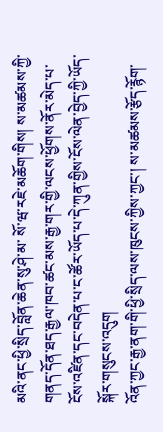མའི་ནང་ཕྱི་སྲིད་བློན་ཆེན་སུ་ཤེ་མ་ སོ་ཝ་རཇེ་མཆོག་གིས། ས་མཚམས་ཀྱི་གནད་དོན་ཐད་རྒྱལ་ཁབ་ཚང་མས་རྒྱ་གར་གྱི་ལངས་ཕྱོགས་ནོར་མེད་པ་ངོས་འཛིན་དང་བདེན་པ་ང་ཚོར་ཡོད་པ་དེ་ཀུན་གྱིས་ངོས་ལེན་བྱེད་ཀྱི་ཡོད་སྐོར་གསུངས་འདུག
འོན་ཀྱང་རྒྱ་ནག་གི་ཕྱི་སྲིད་ལས་ཁུངས་ཀྱིས་ཀྱང་། ས་མཚམས་རྩོད་རྙོག་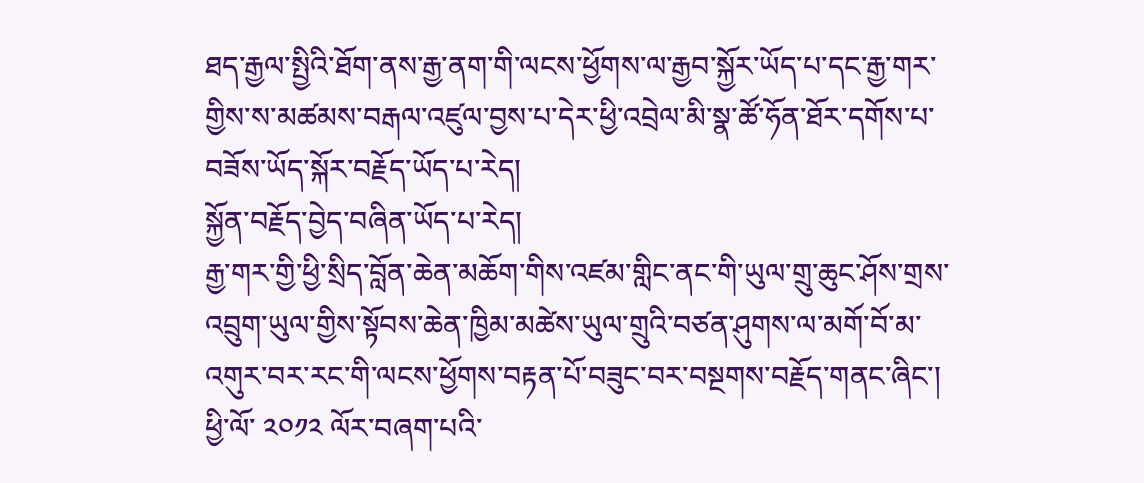ཐད་རྒྱལ་སྤྱིའི་ཐོག་ནས་རྒྱ་ནག་གི་ལངས་ཕྱོགས་ལ་རྒྱབ་སྐྱོར་ཡོད་པ་དང་རྒྱ་གར་གྱིས་ས་མཚམས་བརྒལ་འཛུལ་བྱས་པ་དེར་ཕྱི་འབྲེལ་མི་སྣ་ཚོ་ཧོན་ཐོར་དགོས་པ་བཟོས་ཡོད་སྐོར་བརྗོད་ཡོད་པ་རེད།
སྐྱོན་བརྗོད་བྱེད་བཞིན་ཡོད་པ་རེད།
རྒྱ་གར་གྱི་ཕྱི་སྲིད་བློན་ཆེན་མཆོག་གིས་འཛམ་གླིང་ནང་གི་ཡུལ་གྲུ་ཆུང་ཤོས་གྲས་འབྲུག་ཡུལ་གྱིས་སྟོབས་ཆེན་ཁྱིམ་མཚེས་ཡུལ་གྲུའི་བཙན་ཤུགས་ལ་མགོ་བོ་མ་འགུར་བར་རང་གི་ལངས་ཕྱོགས་བརྟན་པོ་བཟུང་བར་བསྔགས་བརྗོད་གནང་ཞིང་། ཕྱི་ལོ་ ༢༠༡༢ ལོར་བཞག་པའི་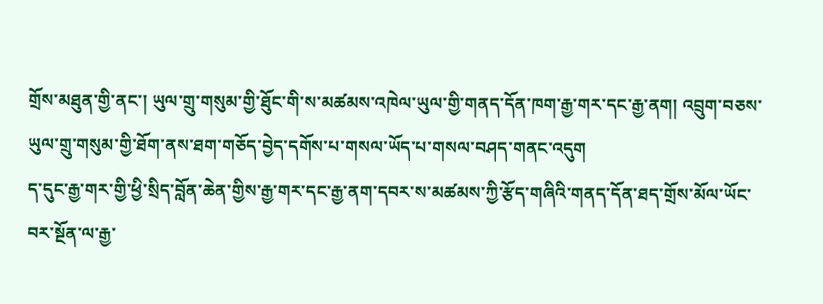གྲོས་མཐུན་གྱི་ནང་། ཡུལ་གྲུ་གསུམ་གྱི་ཐོུང་གི་ས་མཚམས་འཁེལ་ཡུལ་གྱི་གནད་དོན་ཁག་རྒྱ་གར་དང་རྒྱ་ནག། འབྲུག་བཅས་ཡུལ་གྲུ་གསུམ་གྱི་ཐོག་ནས་ཐག་གཅོད་བྱེད་དགོས་པ་གསལ་ཡོད་པ་གསལ་བཤད་གནང་འདུག
ད་དུང་རྒྱ་གར་གྱི་ཕྱི་སྲིད་བློན་ཆེན་གྱིས་རྒྱ་གར་དང་རྒྱ་ནག་དབར་ས་མཚམས་ཀྱི་རྩོད་གཞིའི་གནད་དོན་ཐད་གྲོས་མོལ་ཡོང་བར་སྔོན་ལ་རྒྱ་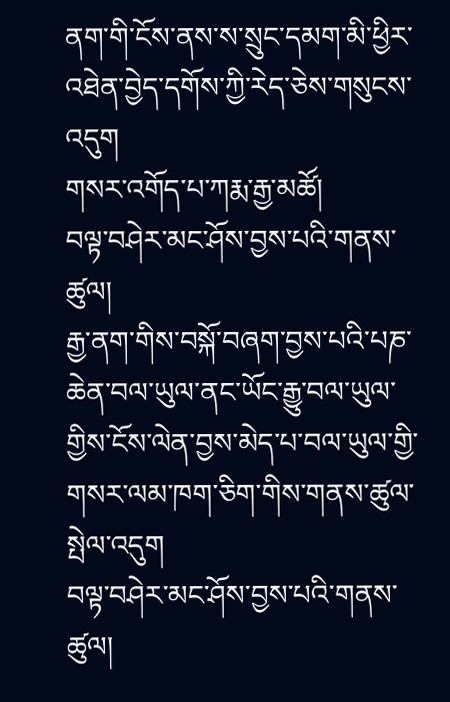ནག་གི་ངོས་ནས་ས་སྲུང་དམག་མི་ཕྱིར་འཐེན་བྱེད་དགོས་ཀྱི་རེད་ཅེས་གསུངས་འདུག
གསར་འགོད་པ་ཀརྨ་རྒྱ་མཚོ།
བལྟ་བཤེར་མང་ཤོས་བྱས་པའི་གནས་ཚུལ།
རྒྱ་ནག་གིས་བསྐོ་བཞག་བྱས་པའི་པཎ་ཆེན་བལ་ཡུལ་ནང་ཡོང་རྒྱུ་བལ་ཡུལ་གྱིས་ངོས་ལེན་བྱས་མེད་པ་བལ་ཡུལ་གྱི་གསར་ལམ་ཁག་ཅིག་གིས་གནས་ཚུལ་སྤེལ་འདུག
བལྟ་བཤེར་མང་ཤོས་བྱས་པའི་གནས་ཚུལ།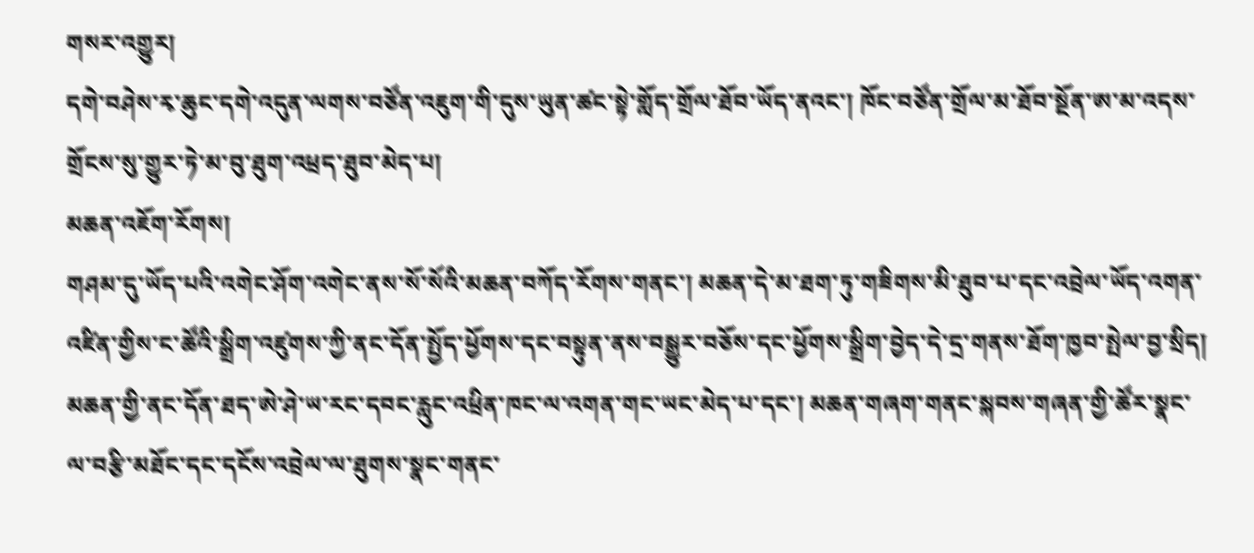གསར་འགྱུར།
དགེ་བཤེས་རྭ་ཆུང་དགེ་འདུན་ལགས་བཙོན་འཇུག་གི་དུས་ཡུན་ཚང་སྟེ་གློད་གྲོལ་ཐོབ་ཡོད་ནའང་། ཁོང་བཙོན་གྲོལ་མ་ཐོབ་སྔོན་ཨ་མ་འདས་གྲོངས་སུ་གྱུར་ཏེ་མ་བུ་ཐུག་འཕྲད་ཐུབ་མེད་པ།
མཆན་འཇོག་རོགས།
གཤམ་དུ་ཡོད་པའི་འགེང་ཤོག་འགེང་ནས་སོ་སོའི་མཆན་བཀོད་རོགས་གནང་། མཆན་དེ་མ་ཐག་ཏུ་གཟིགས་མི་ཐུབ་པ་དང་འབྲེལ་ཡོད་འགན་འཛིན་གྱིས་ང་ཚོའི་སྒྲིག་འཛུགས་ཀྱི་ནང་དོན་སྤྱོད་ཕྱོགས་དང་བསྟུན་ནས་བསྒྱུར་བཅོས་དང་ཕྱོགས་སྒྲིག་བྱེད་དེ་དྲ་གནས་ཐོག་ཁྱབ་སྤེལ་བྱ་སྲིད། མཆན་གྱི་ནང་དོན་ཐད་ཨེ་ཤེ་ཡ་རང་དབང་རླུང་འཕྲིན་ཁང་ལ་འགན་གང་ཡང་མེད་པ་དང་། མཆན་གཞག་གནང་སྐབས་གཞན་གྱི་ཚོར་སྣང་ལ་བརྩི་མཐོང་དང་དངོས་འབྲེལ་ལ་ཐུགས་སྣང་གནང་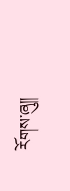རོགས་ཞུ༎